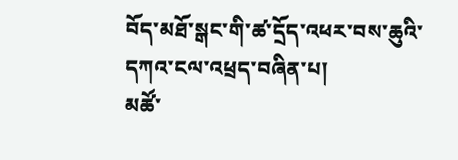བོད་མཐོ་སྒང་གི་ཚ་དྲོད་འཕར་བས་ཆུའི་དཀའ་ངལ་འཕྲད་བཞིན་པ།
མཚོ་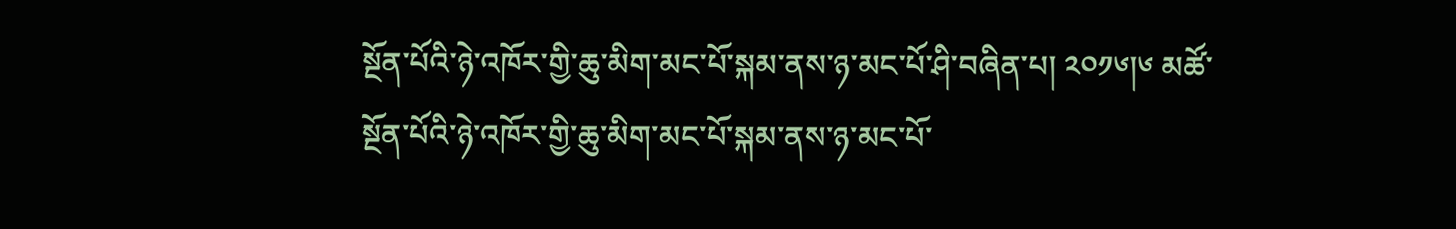སྔོན་པོའི་ཉེ་འཁོར་གྱི་ཆུ་མིག་མང་པོ་སྐམ་ནས་ཉ་མང་པོ་ཤི་བཞིན་པ། ༢༠༡༦།༦ མཚོ་སྔོན་པོའི་ཉེ་འཁོར་གྱི་ཆུ་མིག་མང་པོ་སྐམ་ནས་ཉ་མང་པོ་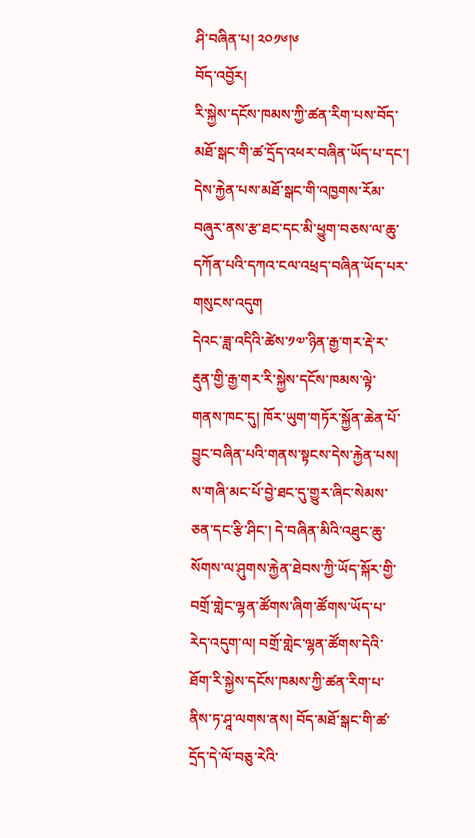ཤི་བཞིན་པ། ༢༠༡༦།༦
བོད་འབྱོར།
རི་སྐྱེས་དངོས་ཁམས་ཀྱི་ཚན་རིག་པས་བོད་མཐོ་སྒང་གི་ཚ་དྲོད་འཕར་བཞིན་ཡོད་པ་དང་། དེས་རྐྱེན་པས་མཐོ་སྒང་གི་འཁྱགས་རོམ་བཞུར་ནས་རྩ་ཐང་དང་མི་ཕྱུག་བཅས་ལ་ཆུ་དཀོན་པའི་དཀའ་ངལ་འཕྲད་བཞིན་ཡོད་པར་གསུངས་འདུག
དེའང་ཟླ་འདིའི་ཚེས་༡༧་ཉིན་རྒྱ་གར་རྡེ་ར་རྡུན་གྱི་རྒྱ་གར་རི་སྐྱེས་དངོས་ཁམས་ལྟེ་གནས་ཁང་དུ། ཁོར་ཡུག་གཏོར་སྐྱོན་ཆེན་པོ་བྱུང་བཞིན་པའི་གནས་སྟངས་དེས་རྐྱེན་པས། ས་གཞི་མང་པོ་བྱེ་ཐང་དུ་གྱུར་ཞིང་སེམས་ཅན་དང་རྩི་ཤིང་། དེ་བཞིན་མིའི་འཐུང་ཆུ་སོགས་ལ་ཤུགས་རྐྱེན་ཐེབས་ཀྱི་ཡོད་སྐོར་གྱི་བགྲོ་གླེང་ལྷན་ཚོགས་ཞིག་ཚོགས་ཡོད་པ་རེད་འདུག་ལ། བགྲོ་གླེང་ལྷན་ཚོགས་དེའི་ཐོག་རི་སྐྱེས་དངོས་ཁམས་ཀྱི་ཚན་རིག་པ་ནིས་ཏ་ཤཱ་ལགས་ནས། བོད་མཐོ་སྒང་གི་ཚ་དྲོད་དེ་ལོ་བཅུ་རེའི་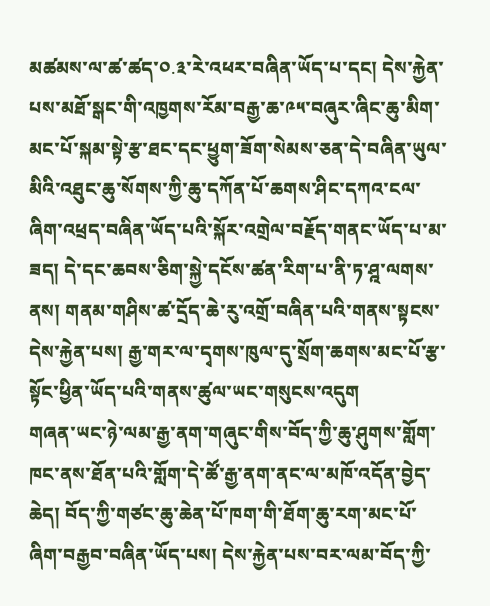མཚམས་ལ་ཚ་ཚད་༠.༣་རེ་འཕར་བཞིན་ཡོད་པ་དང། དེས་རྐྱེན་པས་མཐོ་སྒང་གི་འཁྱགས་རོམ་བརྒྱ་ཆ་༩༥་བཞུར་ཞིང་ཆུ་མིག་མང་པོ་སྐམ་སྟེ་རྩ་ཐང་དང་ཕྱུག་ཟོག་སེམས་ཅན་དེ་བཞིན་ཡུལ་མིའི་འཐུང་ཆུ་སོགས་ཀྱི་ཆུ་དཀོན་པོ་ཆགས་ཤིང་དཀའ་ངལ་ཞིག་འཕྲད་བཞིན་ཡོད་པའི་སྐོར་འགྲེལ་བརྗོད་གནང་ཡོད་པ་མ་ཟད། དེ་དང་ཆབས་ཅིག་སྐྱེ་དངོས་ཚན་རིག་པ་ནི་ཏ་ཤྰ་ལགས་ནས། གནམ་གཤིས་ཚ་དྲོད་ཆེ་རུ་འགྲོ་བཞིན་པའི་གནས་སྟངས་དེས་རྐྱེན་པས། རྒྱ་གར་ལ་དྭགས་ཁུལ་དུ་སྲོག་ཆགས་མང་པོ་རྩ་སྟོང་ཕྱིན་ཡོད་པའི་གནས་ཚུལ་ཡང་གསུངས་འདུག
གཞན་ཡང་ཉེ་ལམ་རྒྱ་ནག་གཞུང་གིས་བོད་ཀྱི་ཆུ་ཤུགས་གློག་ཁང་ནས་ཐོན་པའི་གློག་དེ་ཚོ་རྒྱ་ནག་ནང་ལ་མཁོ་འདོན་བྱེད་ཆེད། བོད་ཀྱི་གཙང་ཆུ་ཆེན་པོ་ཁག་གི་ཐོག་ཆུ་རག་མང་པོ་ཞིག་བརྒྱབ་བཞིན་ཡོད་པས། དེས་རྐྱེན་པས་བར་ལམ་བོད་ཀྱི་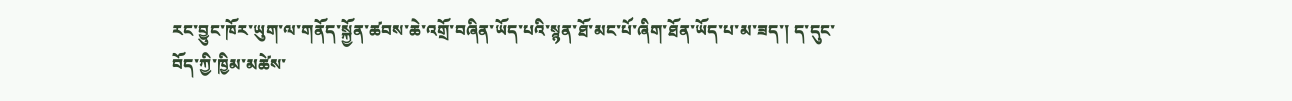རང་བྱུང་ཁོར་ཡུག་ལ་གནོད་སྐྱོན་ཚབས་ཆེ་འགྲོ་བཞིན་ཡོད་པའི་སྙན་ཐོ་མང་པོ་ཞིག་ཐོན་ཡོད་པ་མ་ཟད་། ད་དུང་བོད་ཀྱི་ཁྱིམ་མཚེས་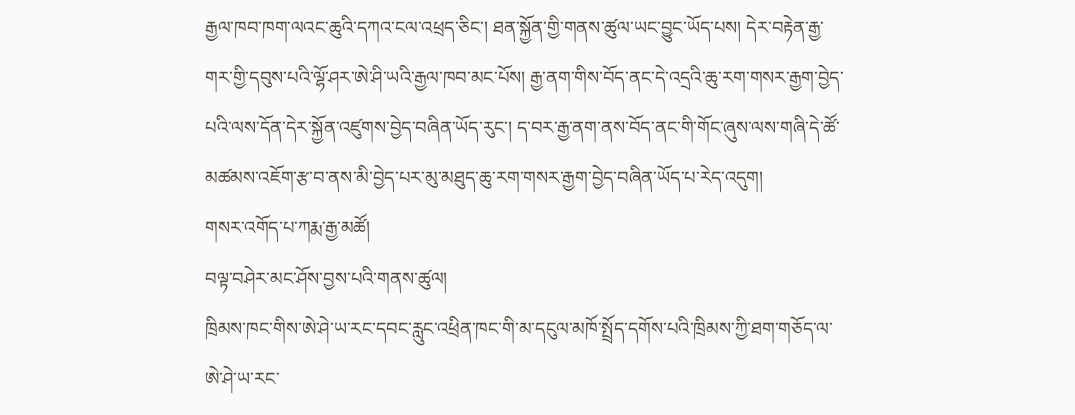རྒྱལ་ཁབ་ཁག་ལའང་ཆུའི་དཀའ་ངལ་འཕྲད་ཅིང་། ཐན་སྐྱོན་གྱི་གནས་ཚུལ་ཡང་བྱུང་ཡོད་པས། དེར་བརྟེན་རྒྱ་གར་གྱི་དབུས་པའི་ལྷོ་ཤར་ཨེ་ཤི་ཡའི་རྒྱལ་ཁབ་མང་པོས། རྒྱ་ནག་གིས་བོད་ནང་དེ་འདྲའི་ཆུ་རག་གསར་རྒྱག་བྱེད་པའི་ལས་དོན་དེར་སྐྱོན་འཛུགས་བྱེད་བཞིན་ཡོད་རུང་། ད་བར་རྒྱ་ནག་ནས་བོད་ནང་གི་གོང་ཞུས་ལས་གཞི་དེ་ཚོ་མཚམས་འཇོག་རྩ་བ་ནས་མི་བྱེད་པར་མུ་མཐུད་ཆུ་རག་གསར་རྒྱག་བྱེད་བཞིན་ཡོད་པ་རེད་འདུག།
གསར་འགོད་པ་ཀརྨ་རྒྱ་མཚོ།
བལྟ་བཤེར་མང་ཤོས་བྱས་པའི་གནས་ཚུལ།
ཁྲིམས་ཁང་གིས་ཨེ་ཤེ་ཡ་རང་དབང་རླུང་འཕྲིན་ཁང་གི་མ་དངུལ་མཁོ་སྤྲོད་དགོས་པའི་ཁྲིམས་ཀྱི་ཐག་གཅོད་ལ་ཨེ་ཤེ་ཡ་རང་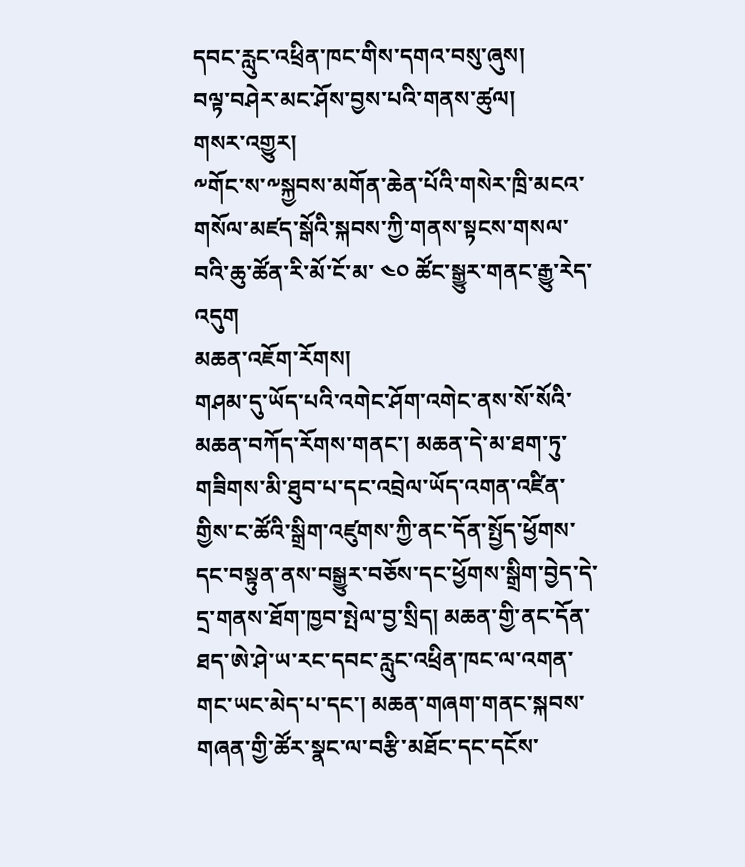དབང་རླུང་འཕྲིན་ཁང་གིས་དགའ་བསུ་ཞུས།
བལྟ་བཤེར་མང་ཤོས་བྱས་པའི་གནས་ཚུལ།
གསར་འགྱུར།
༸གོང་ས་༸སྐྱབས་མགོན་ཆེན་པོའི་གསེར་ཁྲི་མངའ་གསོལ་མཛད་སྒོའི་སྐབས་ཀྱི་གནས་སྟངས་གསལ་བའི་ཆུ་ཚོན་རི་མོ་ངོ་མ་ ༤༠ ཚོང་སྒྱུར་གནང་རྒྱུ་རེད་འདུག
མཆན་འཇོག་རོགས།
གཤམ་དུ་ཡོད་པའི་འགེང་ཤོག་འགེང་ནས་སོ་སོའི་མཆན་བཀོད་རོགས་གནང་། མཆན་དེ་མ་ཐག་ཏུ་གཟིགས་མི་ཐུབ་པ་དང་འབྲེལ་ཡོད་འགན་འཛིན་གྱིས་ང་ཚོའི་སྒྲིག་འཛུགས་ཀྱི་ནང་དོན་སྤྱོད་ཕྱོགས་དང་བསྟུན་ནས་བསྒྱུར་བཅོས་དང་ཕྱོགས་སྒྲིག་བྱེད་དེ་དྲ་གནས་ཐོག་ཁྱབ་སྤེལ་བྱ་སྲིད། མཆན་གྱི་ནང་དོན་ཐད་ཨེ་ཤེ་ཡ་རང་དབང་རླུང་འཕྲིན་ཁང་ལ་འགན་གང་ཡང་མེད་པ་དང་། མཆན་གཞག་གནང་སྐབས་གཞན་གྱི་ཚོར་སྣང་ལ་བརྩི་མཐོང་དང་དངོས་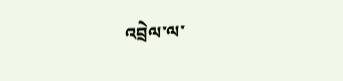འབྲེལ་ལ་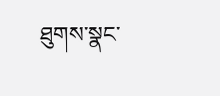ཐུགས་སྣང་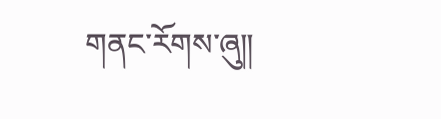གནང་རོགས་ཞུ༎